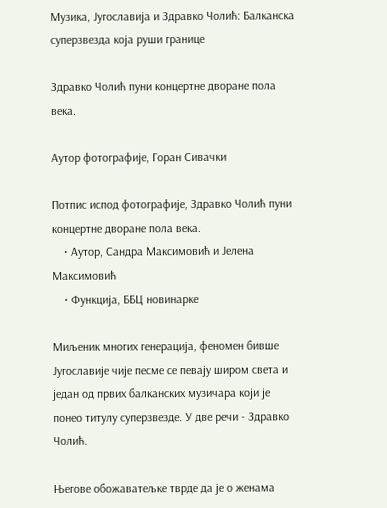Музика, Југославија и Здравко Чолић: Балканска суперзвезда која руши границе

Здравко Чолић пуни концертне дворане пола века.

Аутор фотографије, Горан Сивачки

Потпис испод фотографије, Здравко Чолић пуни концертне дворане пола века.
    • Аутор, Сандра Максимовић и Јелена Максимовић
    • Функција, ББЦ новинарке

Миљеник многих генерација, феномен бивше Југославије чије песме се певају широм света и један од првих балканских музичара који је понео титулу суперзвезде. У две речи - Здравко Чолић.

Његове обожаватељке тврде да је о женама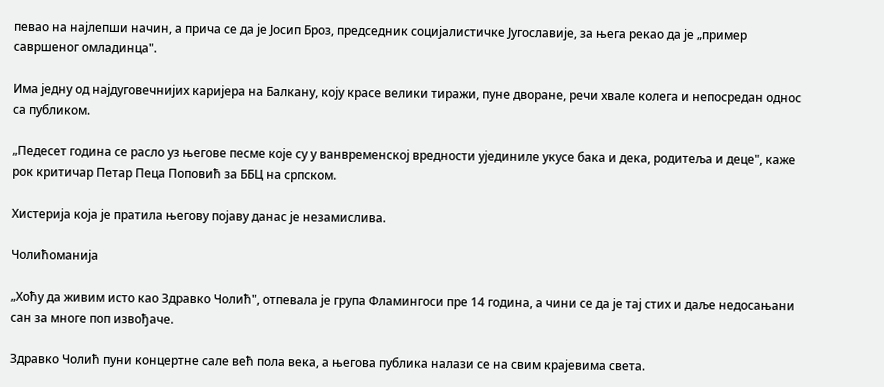певао на најлепши начин, а прича се да је Јосип Броз, председник социјалистичке Југославије, за њега рекао да је „пример савршеног омладинца".

Има једну од најдуговечнијих каријера на Балкану, коју красе велики тиражи, пуне дворане, речи хвале колега и непосредан однос са публиком.

„Педесет година се расло уз његове песме које су у ванвременској вредности ујединиле укусе бака и дека, родитеља и деце", каже рок критичар Петар Пеца Поповић за ББЦ на српском.

Хистерија која је пратила његову појаву данас је незамислива.

Чолићоманија

„Хоћу да живим исто као Здравко Чолић", отпевала је група Фламингоси пре 14 година, а чини се да је тај стих и даље недосањани сан за многе поп извођаче.

Здравко Чолић пуни концертне сале већ пола века, а његова публика налази се на свим крајевима света.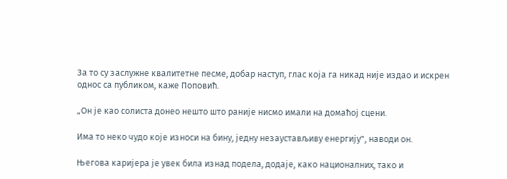За то су заслужне квалитетне песме, добар наступ, глас која га никад није издао и искрен однос са публиком, каже Поповић.

„Он је као солиста донео нешто што раније нисмо имали на домаћој сцени.

Има то неко чудо које износи на бину, једну незаустављиву енергију", наводи он.

Његова каријера је увек била изнад подела, додаје, како националних, тако и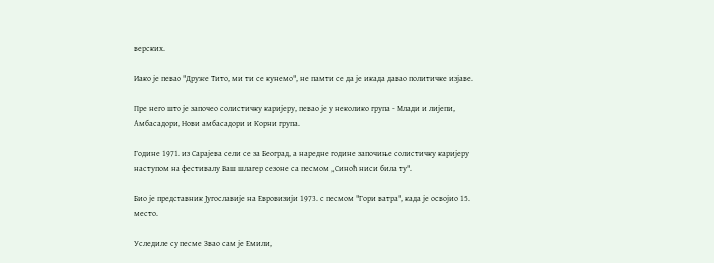верских.

Иако је певао "Друже Тито, ми ти се кунемо", не памти се да је икада давао политичке изјаве.

Пре него што је започео солистичку каријеру, певао је у неколико група - Млади и лијепи, Амбасадори, Нови амбасадори и Корни група.

Године 1971. из Сарајева сели се за Београд, а наредне године започиње солистичку каријеру наступом на фестивалу Ваш шлагер сезоне са песмом „Синоћ ниси била ту".

Био је представник Југославије на Евровизији 1973. с песмом "Гори ватра", када је освојио 15. место.

Уследиле су песме Звао сам је Емили,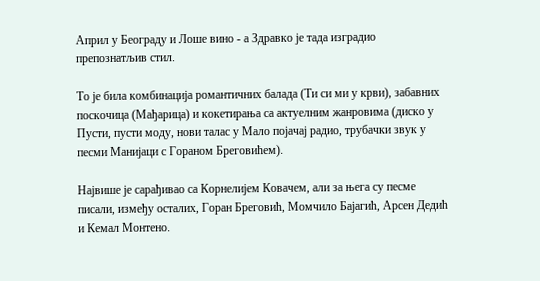Април у Београду и Лоше вино - а Здравко је тада изградио препознатљив стил.

То је била комбинација романтичних балада (Ти си ми у крви), забавних поскочица (Мађарица) и кокетирања са актуелним жанровима (диско у Пусти, пусти моду, нови талас у Мало појачај радио, трубачки звук у песми Манијаци с Гораном Бреговићем).

Највише је сарађивао са Корнелијем Ковачем, али за њега су песме писали, између осталих, Горан Бреговић, Момчило Бајагић, Арсен Дедић и Кемал Монтено.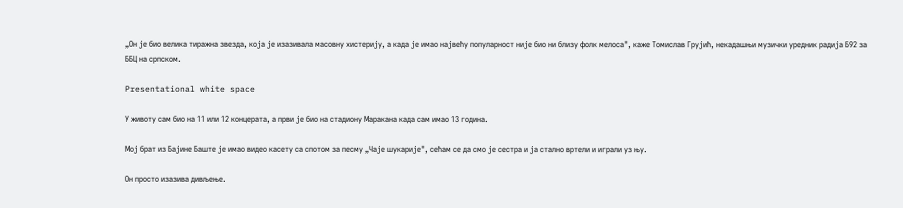„Он је био велика тиражна звезда, која је изазивала масовну хистерију, а када је имао највећу популарност није био ни близу фолк мелоса", каже Томислав Грујић, некадашњи музички уредник радија Б92 за ББЦ на српском.

Presentational white space

У животу сам био на 11 или 12 концерата, а први је био на стадиону Маракана када сам имао 13 година.

Мој брат из Бајине Баште је имао видео касету са спотом за песму „Чаје шукарије", сећам се да смо је сестра и ја стално вртели и играли уз њу.

Он просто изазива дивљење.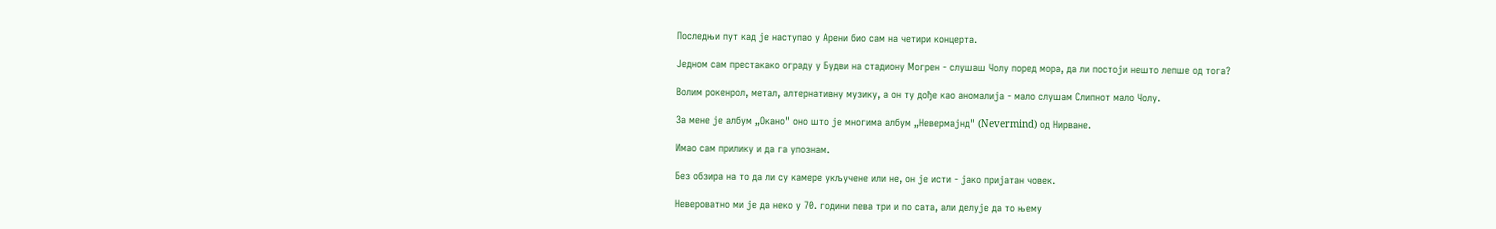Последњи пут кад је наступао у Арени био сам на четири концерта.

Једном сам престакако ограду у Будви на стадиону Могрен - слушаш Чолу поред мора, да ли постоји нешто лепше од тога?

Волим рокенрол, метал, алтернативну музику, а он ту дође као аномалија - мало слушам Слипнот мало Чолу.

За мене је албум „Окано" оно што је многима албум „Невермајнд" (Nevermind) од Нирване.

Имао сам прилику и да га упознам.

Без обзира на то да ли су камере укључене или не, он је исти - јако пријатан човек.

Невероватно ми је да неко у 70. години пева три и по сата, али делује да то њему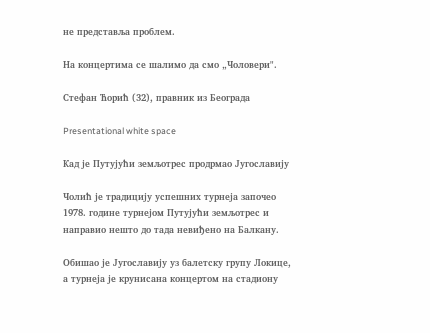не представља проблем.

На концертима се шалимо да смо „Чоловери".

Стефан Ћорић (32), правник из Београда

Presentational white space

Кад је Путујући земљотрес продрмао Југославију

Чолић је традицију успешних турнеја започео 1978. године турнејом Путујући земљотрес и направио нешто до тада невиђено на Балкану.

Обишао је Југославију уз балетску групу Локице, а турнеја је крунисана концертом на стадиону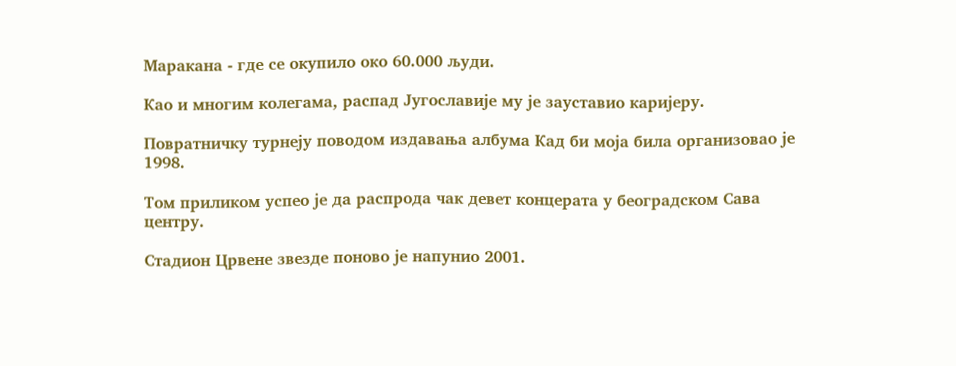Маракана - где се окупило око 60.000 људи.

Као и многим колегама, распад Југославије му је зауставио каријеру.

Повратничку турнеју поводом издавања албума Кад би моја била организовао је 1998.

Том приликом успео је да распрода чак девет концерата у београдском Сава центру.

Стадион Црвене звезде поново је напунио 2001.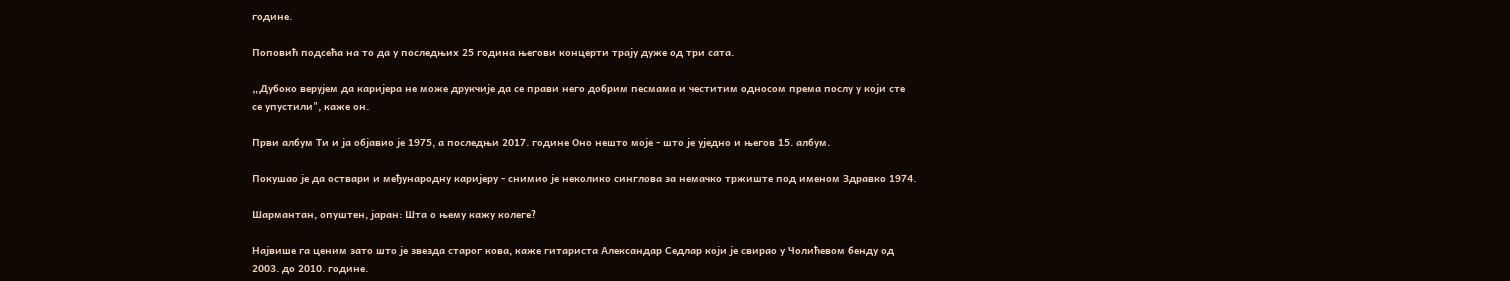године.

Поповић подсећа на то да у последњих 25 година његови концерти трају дуже од три сата.

„Дубоко верујем да каријера не може друкчије да се прави него добрим песмама и честитим односом према послу у који сте се упустили", каже он.

Први албум Ти и ја објавио је 1975, а последњи 2017. године Оно нешто моје - што је уједно и његов 15. албум.

Покушао је да оствари и међународну каријеру - снимио је неколико синглова за немачко тржиште под именом Здравко 1974.

Шармантан, опуштен, јаран: Шта о њему кажу колеге?

Највише га ценим зато што је звезда старог кова, каже гитариста Александар Седлар који је свирао у Чолићевом бенду од 2003. до 2010. године.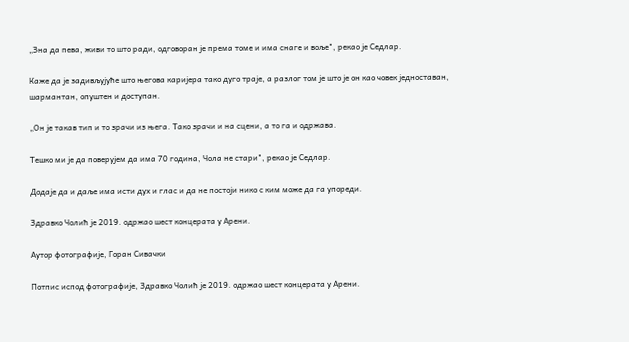„Зна да пева, живи то што ради, одговоран је према томе и има снаге и воље", рекао је Седлар.

Каже да је задивљујуће што његова каријера тако дуго траје, а разлог том је што је он као човек једноставан, шармантан, опуштен и доступан.

„Он је такав тип и то зрачи из њега. Тако зрачи и на сцени, а то га и одржава.

Тешко ми је да поверујем да има 70 година, Чола не стари", рекао је Седлар.

Додаје да и даље има исти дух и глас и да не постоји нико с ким може да га упореди.

Здравко Чолић је 2019. одржао шест концерата у Арени.

Аутор фотографије, Горан Сивачки

Потпис испод фотографије, Здравко Чолић је 2019. одржао шест концерата у Арени.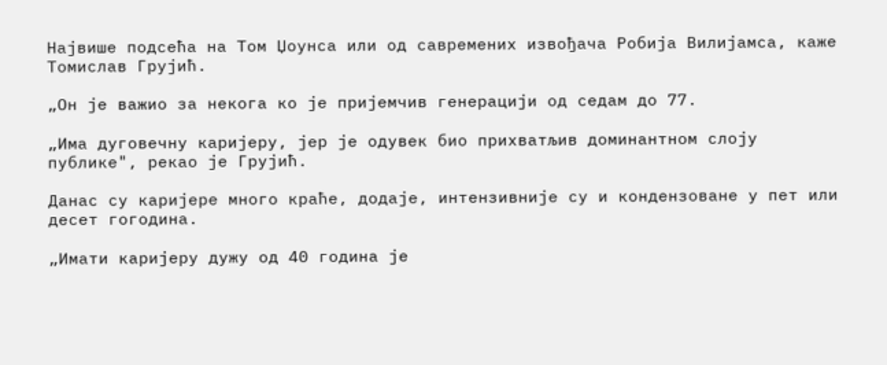Највише подсећа на Том Џоунса или од савремених извођача Робија Вилијамса, каже Томислав Грујић.

„Он је важио за некога ко је пријемчив генерацији од седам до 77.

„Има дуговечну каријеру, јер је одувек био прихватљив доминантном слоју публике", рекао је Грујић.

Данас су каријере много краће, додаје, интензивније су и кондензоване у пет или десет гогодина.

„Имати каријеру дужу од 40 година је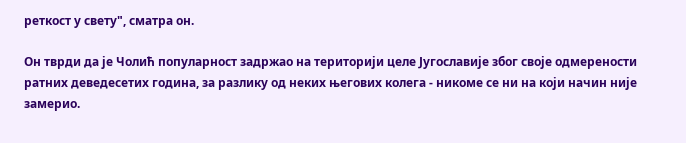реткост у свету", сматра он.

Он тврди да је Чолић популарност задржао на територији целе Југославије због своје одмерености ратних деведесетих година, за разлику од неких његових колега - никоме се ни на који начин није замерио.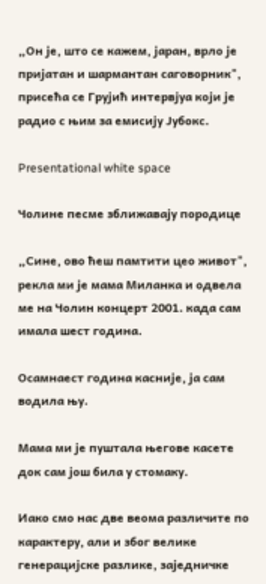„Он је, што се кажем, јаран, врло је пријатан и шармантан саговорник", присећа се Грујић интервјуа који је радио с њим за емисију Јубокс.

Presentational white space

Чолине песме зближавају породице

„Сине, ово ћеш памтити цео живот", рекла ми је мама Миланка и одвела ме на Чолин концерт 2001. када сам имала шест година.

Осамнаест година касније, ја сам водила њу.

Мама ми је пуштала његове касете док сам још била у стомаку.

Иако смо нас две веома различите по карактеру, али и због велике генерацијске разлике, заједничке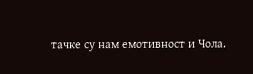тачке су нам емотивност и Чола.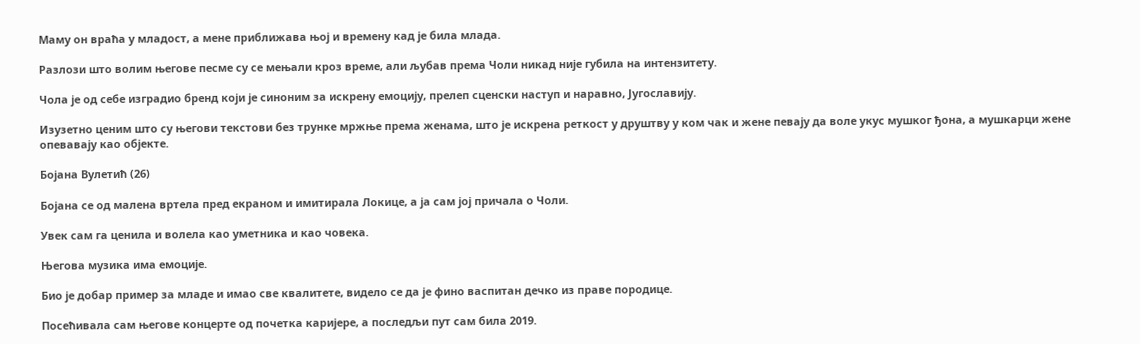Маму он враћа у младост, а мене приближава њој и времену кад је била млада.

Разлози што волим његове песме су се мењали кроз време, али љубав према Чоли никад није губила на интензитету.

Чола је од себе изградио бренд који је синоним за искрену емоцију, прелеп сценски наступ и наравно, Југославију.

Изузетно ценим што су његови текстови без трунке мржње према женама, што је искрена реткост у друштву у ком чак и жене певају да воле укус мушког ђона, а мушкарци жене опевавају као објекте.

Бојана Вулетић (26)

Бојана се од малена вртела пред екраном и имитирала Локице, а ја сам јој причала о Чоли.

Увек сам га ценила и волела као уметника и као човека.

Његова музика има емоције.

Био је добар пример за младе и имао све квалитете, видело се да је фино васпитан дечко из праве породице.

Посећивала сам његове концерте од почетка каријере, а последљи пут сам била 2019.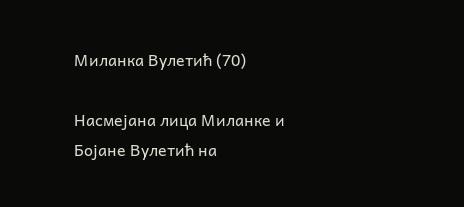Миланка Вулетић (70)

Насмејана лица Миланке и Бојане Вулетић на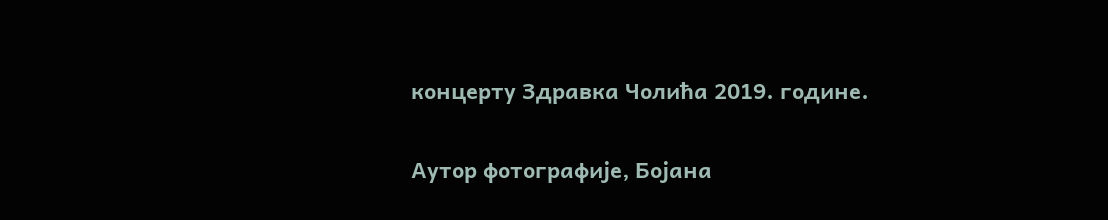концерту Здравка Чолића 2019. године.

Аутор фотографије, Бојана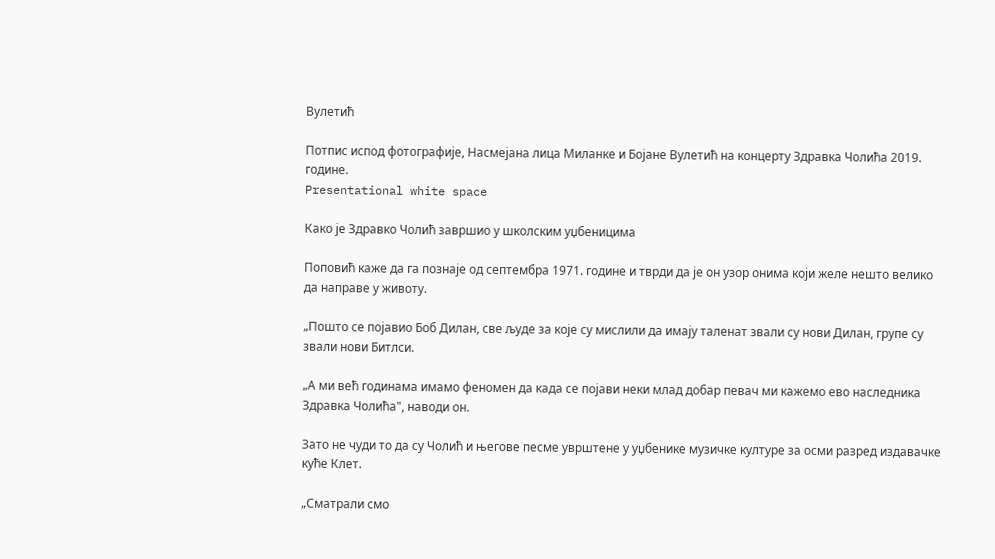Вулетић

Потпис испод фотографије, Насмејана лица Миланке и Бојане Вулетић на концерту Здравка Чолића 2019. године.
Presentational white space

Како је Здравко Чолић завршио у школским уџбеницима

Поповић каже да га познаје од септембра 1971. године и тврди да је он узор онима који желе нешто велико да направе у животу.

„Пошто се појавио Боб Дилан, све људе за које су мислили да имају таленат звали су нови Дилан, групе су звали нови Битлси.

„А ми већ годинама имамо феномен да када се појави неки млад добар певач ми кажемо ево наследника Здравка Чолића", наводи он.

Зато не чуди то да су Чолић и његове песме уврштене у уџбенике музичке културе за осми разред издавачке куће Клет.

„Сматрали смо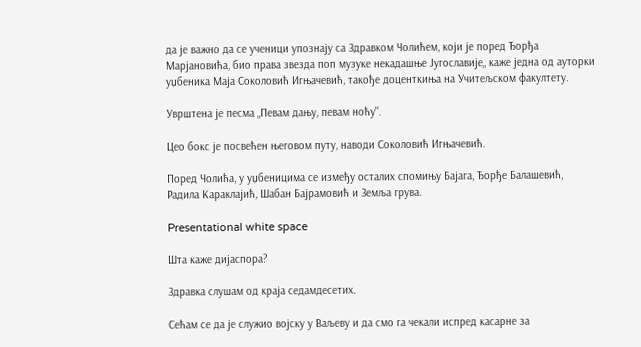да је важно да се ученици упознају са Здравком Чолићем, који је поред Ђорђа Марјановића, био права звезда поп музуке некадашње Југославије„ каже једна од ауторки уџбеника Маја Соколовић Игњачевић, такође доценткиња на Учитељском факултету.

Уврштена је песма „Певам дању, певам ноћу".

Цео бокс је посвећен његовом путу, наводи Соколовић Игњачевић.

Поред Чолића, у уџбеницима се између осталих спомињу Бајага, Ђорђе Балашевић, Радила Караклајић, Шабан Бајрамовић и Земља грува.

Presentational white space

Шта каже дијаспора?

Здравка слушам од краја седамдесетих.

Сећам се да је служио војску у Ваљеву и да смо га чекали испред касарне за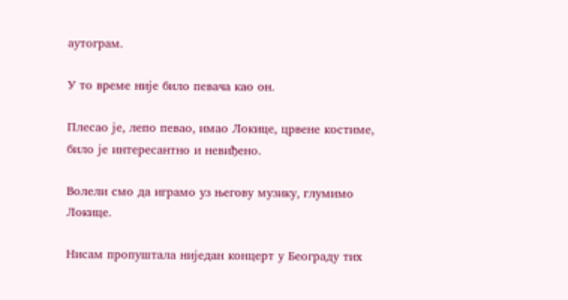аутограм.

У то време није било певача као он.

Плесао је, лепо певао, имао Локице, црвене костиме, било је интересантно и невиђено.

Волели смо да играмо уз његову музику, глумимо Локице.

Нисам пропуштала ниједан концерт у Београду тих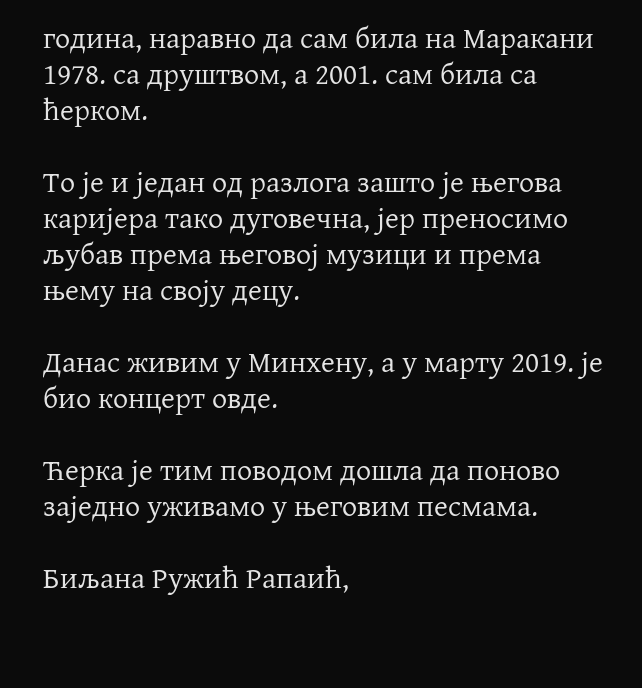година, наравно да сам била на Маракани 1978. са друштвом, а 2001. сам била са ћерком.

То је и један од разлога зашто је његова каријера тако дуговечна, јер преносимо љубав према његовој музици и према њему на своју децу.

Данас живим у Минхену, а у марту 2019. је био концерт овде.

Ћерка је тим поводом дошла да поново заједно уживамо у његовим песмама.

Биљана Ружић Рапаић,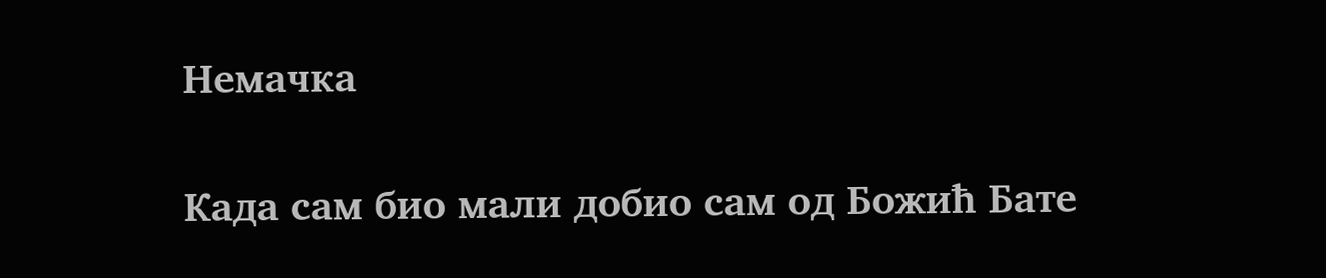Немачка

Када сам био мали добио сам од Божић Бате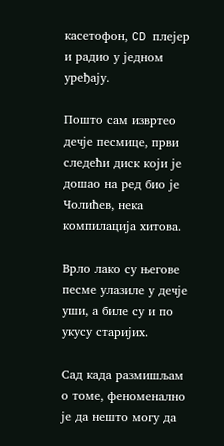касетофон, CD плејер и радио у једном уређају.

Пошто сам извртео дечје песмице, први следећи диск који је дошао на ред био је Чолићев, нека компилација хитова.

Врло лако су његове песме улазиле у дечје уши, а биле су и по укусу старијих.

Сад када размишљам о томе, феноменално је да нешто могу да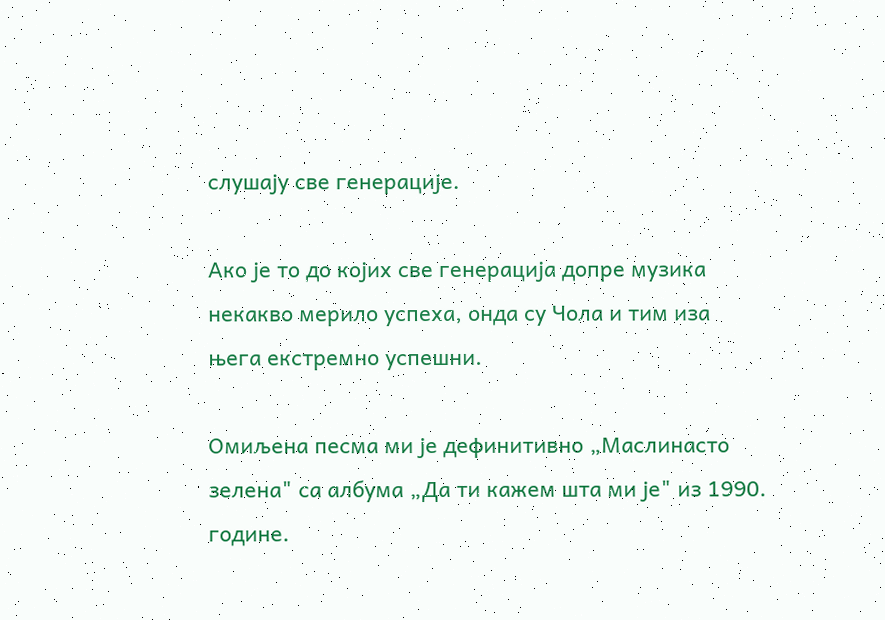слушају све генерације.

Ако је то до којих све генерација допре музика некакво мерило успеха, онда су Чола и тим иза њега екстремно успешни.

Омиљена песма ми је дефинитивно „Маслинасто зелена" са албума „Да ти кажем шта ми је" из 1990. године.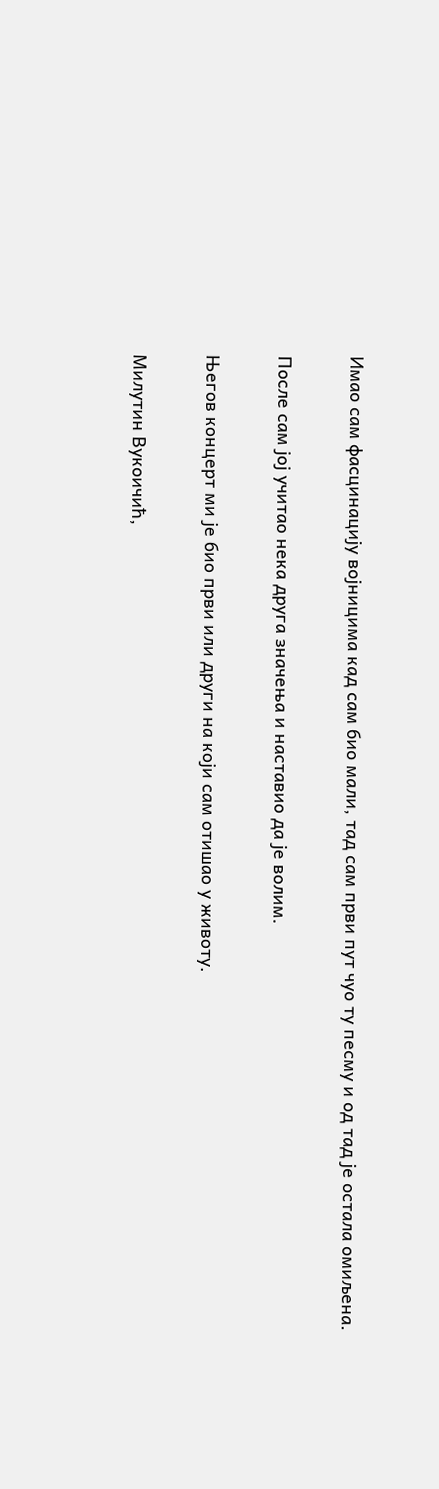Имао сам фасцинацију војницима кад сам био мали, тад сам први пут чуо ту песму и од тад је остала омиљена.

После сам јој учитао нека друга значења и наставио да је волим.

Његов концерт ми је био први или други на који сам отишао у животу.

Милутин Вукоичић,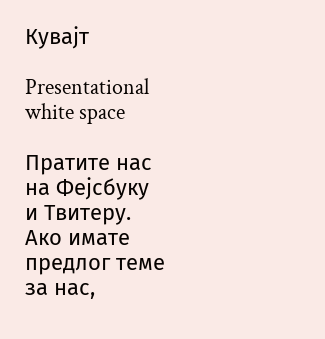Кувајт

Presentational white space

Пратите нас на Фејсбуку и Твитеру. Ако имате предлог теме за нас,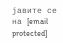јавите се на [email protected]